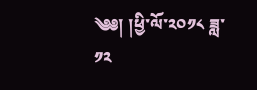༄༅། །ཕྱི་ལོ་༢༠༡༨ ཟླ་ ༡༢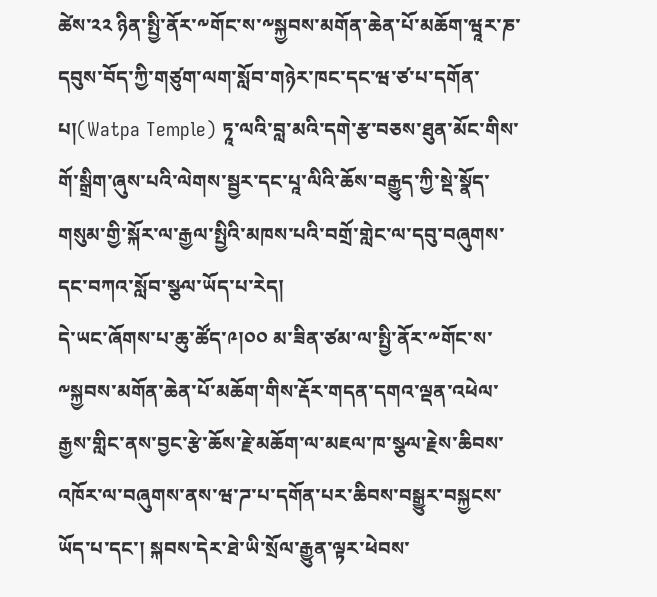ཚེས་༢༢ ཉིན་སྤྱི་ནོར་༸གོང་ས་༸སྐྱབས་མགོན་ཆེན་པོ་མཆོག་ཝཱར་ཎ་དབུས་བོད་ཀྱི་གཙུག་ལག་སློབ་གཉེར་ཁང་དང་ཝ་ཙ་པ་དགོན་པ།(Watpa Temple) ཏཱ་ལའི་བླ་མའི་དགེ་རྩ་བཅས་ཐུན་མོང་གིས་གོ་སྒྲིག་ཞུས་པའི་ལེགས་སྦྱར་དང་པཱ་ལིའི་ཆོས་བརྒྱུད་ཀྱི་སྡེ་སྣོད་གསུམ་གྱི་སྐོར་ལ་རྒྱལ་སྤྱིའི་མཁས་པའི་བགྲོ་གླེང་ལ་དབུ་བཞུགས་དང་བཀའ་སློབ་སྩལ་ཡོད་པ་རེད།
དེ་ཡང་ཞོགས་པ་ཆུ་ཚོད་༩།༠༠ མ་ཟིན་ཙམ་ལ་སྤྱི་ནོར་༸གོང་ས་༸སྐྱབས་མགོན་ཆེན་པོ་མཆོག་གིས་རྡོར་གདན་དགའ་ལྡན་འཕེལ་རྒྱས་གླིང་ནས་བྱང་རྩེ་ཆོས་རྗེ་མཆོག་ལ་མཇལ་ཁ་སྩལ་རྗེས་ཆིབས་འཁོར་ལ་བཞུགས་ནས་ཝ་ཌ་པ་དགོན་པར་ཆིབས་བསྒྱུར་བསྐྱངས་ཡོད་པ་དང་། སྐབས་དེར་ཐེ་ཡི་སྲོལ་རྒྱུན་ལྟར་ཕེབས་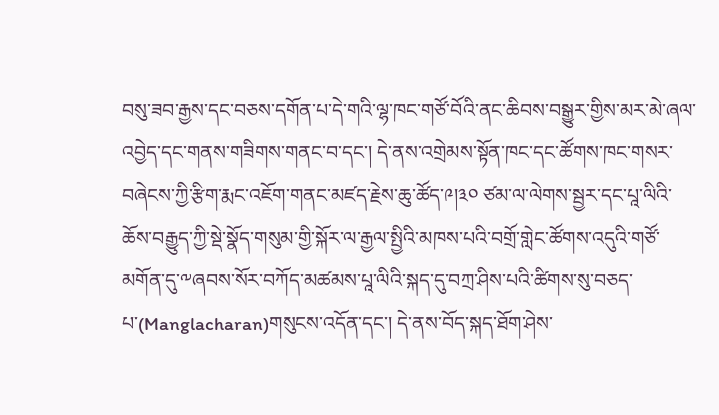བསུ་ཟབ་རྒྱས་དང་བཅས་དགོན་པ་དེ་གའི་ལྷ་ཁང་གཙོ་བོའི་ནང་ཆིབས་བསྒྱུར་གྱིས་མར་མེ་ཞལ་འབྱེད་དང་གནས་གཟིགས་གནང་བ་དང་། དེ་ནས་འགྲེམས་སྟོན་ཁང་དང་ཚོགས་ཁང་གསར་བཞེངས་ཀྱི་རྩིག་རྨང་འཇོག་གནང་མཛད་རྗེས་ཆུ་ཚོད་༩།༣༠ ཙམ་ལ་ལེགས་སྦྱར་དང་པཱ་ལིའི་ཆོས་བརྒྱུད་ཀྱི་སྡེ་སྣོད་གསུམ་གྱི་སྐོར་ལ་རྒྱལ་སྤྱིའི་མཁས་པའི་བགྲོ་གླེང་ཚོགས་འདུའི་གཙོ་མགོན་དུ་༸ཞབས་སོར་བཀོད་མཚམས་པཱ་ལིའི་སྐད་དུ་བཀྲ་ཤིས་པའི་ཚིགས་སུ་བཅད་པ་(Manglacharan)གསུངས་འདོན་དང་། དེ་ནས་བོད་སྐད་ཐོག་ཤེས་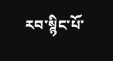རབ་སྙིང་པོ་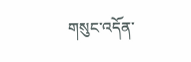གསུང་འདོན་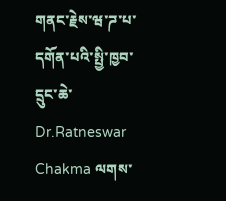གནང་རྗེས་ཝ་ཌ་པ་དགོན་པའི་སྤྱི་ཁྱབ་དྲུང་ཆེ་ Dr.Ratneswar Chakma ལགས་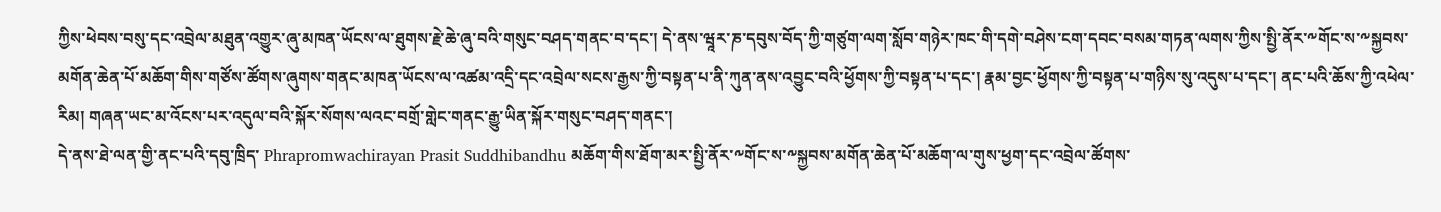ཀྱིས་ཕེབས་བསུ་དང་འབྲེལ་མཐུན་འགྱུར་ཞུ་མཁན་ཡོངས་ལ་ཐུགས་རྗེ་ཆེ་ཞུ་བའི་གསུང་བཤད་གནང་བ་དང་། དེ་ནས་ཝཱར་ཎ་དབུས་བོད་ཀྱི་གཙུག་ལག་སློབ་གཉེར་ཁང་གི་དགེ་བཤེས་ངག་དབང་བསམ་གཏན་ལགས་ཀྱིས་སྤྱི་ནོར་༸གོང་ས་༸སྐྱབས་མགོན་ཆེན་པོ་མཆོག་གིས་གཙོས་ཚོགས་ཞུགས་གནང་མཁན་ཡོངས་ལ་འཚམ་འདྲི་དང་འབྲེལ་སངས་རྒྱས་ཀྱི་བསྟན་པ་ནི་ཀུན་ནས་འབྱུང་བའི་ཕྱོགས་ཀྱི་བསྟན་པ་དང་། རྣམ་བྱང་ཕྱོགས་ཀྱི་བསྟན་པ་གཉིས་སུ་འདུས་པ་དང་། ནང་པའི་ཆོས་ཀྱི་འཕེལ་རིམ། གཞན་ཡང་མ་འོངས་པར་འདུལ་བའི་སྐོར་སོགས་ལའང་བགྲོ་གླེང་གནང་རྒྱུ་ཡིན་སྐོར་གསུང་བཤད་གནང་།
དེ་ནས་ཐེ་ལན་གྱི་ནང་པའི་དབུ་ཁྲིད་ Phrapromwachirayan Prasit Suddhibandhu མཆོག་གིས་ཐོག་མར་སྤྱི་ནོར་༸གོང་ས་༸སྐྱབས་མགོན་ཆེན་པོ་མཆོག་ལ་གུས་ཕྱག་དང་འབྲེལ་ཚོགས་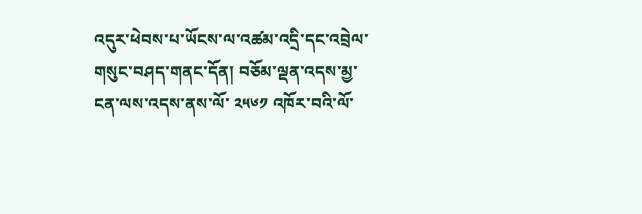འདུར་ཕེབས་པ་ཡོངས་ལ་འཚམ་འདྲི་དང་འབྲེལ་གསུང་བཤད་གནང་དོན། བཅོམ་ལྡན་འདས་མྱ་ངན་ལས་འདས་ནས་ལོ་ ༢༥༦༡ འཁོར་བའི་ལོ་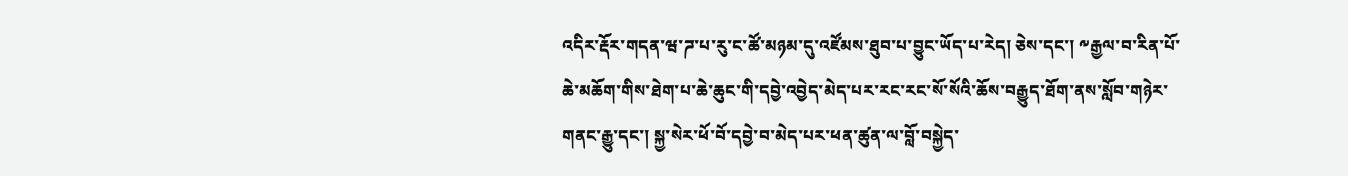འདིར་རྡོར་གདན་ཝ་ཌ་པ་རུ་ང་ཚོ་མཉམ་དུ་འཛོམས་ཐུབ་པ་བྱུང་ཡོད་པ་རེད། ཅེས་དང་། ༸རྒྱལ་བ་རིན་པོ་ཆེ་མཆོག་གིས་ཐེག་པ་ཆེ་ཆུང་གི་དབྱེ་འབྱེད་མེད་པར་རང་རང་སོ་སོའི་ཆོས་བརྒྱུད་ཐོག་ནས་སློབ་གཉེར་གནང་རྒྱུ་དང་། སྐྱ་སེར་ཕོ་བོ་དབྱེ་བ་མེད་པར་ཕན་ཚུན་ལ་བློ་བསྐྱེད་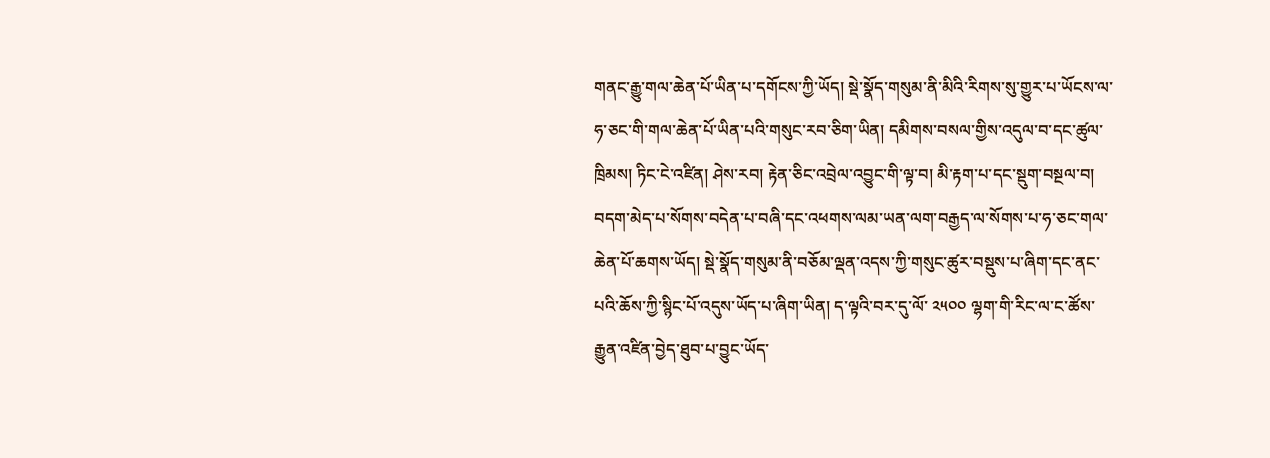གནང་རྒྱུ་གལ་ཆེན་པོ་ཡིན་པ་དགོངས་ཀྱི་ཡོད། སྡེ་སྣོད་གསུམ་ནི་མིའི་རིགས་སུ་གྱུར་པ་ཡོངས་ལ་ཧ་ཅང་གི་གལ་ཆེན་པོ་ཡིན་པའི་གསུང་རབ་ཅིག་ཡིན། དམིགས་བསལ་གྱིས་འདུལ་བ་དང་ཚུལ་ཁྲིམས། ཏིང་ངེ་འཛིན། ཤེས་རབ། རྟེན་ཅིང་འབྲེལ་འབྱུང་གི་ལྟ་བ། མི་རྟག་པ་དང་སྡུག་བསྔལ་བ། བདག་མེད་པ་སོགས་བདེན་པ་བཞི་དང་འཕགས་ལམ་ཡན་ལག་བརྒྱད་ལ་སོགས་པ་ཧ་ཅང་གལ་ཆེན་པོ་ཆགས་ཡོད། སྡེ་སྣོད་གསུམ་ནི་བཅོམ་ལྡན་འདས་ཀྱི་གསུང་ཚུར་བསྡུས་པ་ཞིག་དང་ནང་པའི་ཆོས་ཀྱི་སྙིང་པོ་འདུས་ཡོད་པ་ཞིག་ཡིན། ད་ལྟའི་བར་དུ་ལོ་ ༢༥༠༠ ལྷག་གི་རིང་ལ་ང་ཚོས་རྒྱུན་འཛིན་བྱེད་ཐུབ་པ་བྱུང་ཡོད་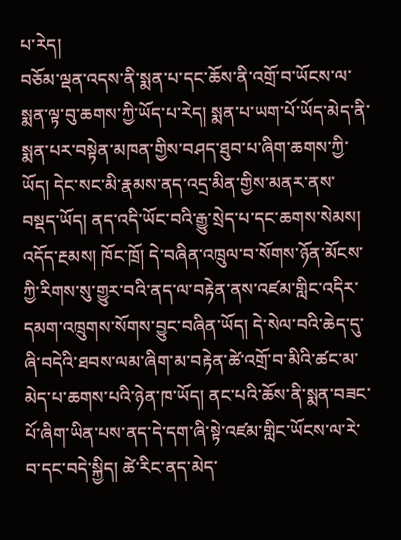པ་རེད།
བཅོམ་ལྡན་འདས་ནི་སྨན་པ་དང་ཆོས་ནི་འགྲོ་བ་ཡོངས་ལ་སྨན་ལྟ་བུ་ཆགས་ཀྱི་ཡོད་པ་རེད། སྨན་པ་ཡག་པོ་ཡོད་མེད་ནི་སྨན་པར་བསྟེན་མཁན་གྱིས་བཤད་ཐུབ་པ་ཞིག་ཆགས་ཀྱི་ཡོད། དེང་སང་མི་རྣམས་ནད་འདྲ་མིན་གྱིས་མནར་ནས་བསྡད་ཡོད། ནད་འདི་ཡོང་བའི་རྒྱུ་སྲེད་པ་དང་ཆགས་སེམས། འདོད་རྔམས། ཁོང་ཁྲོ། དེ་བཞིན་འཁྲུལ་བ་སོགས་ཉོན་མོངས་ཀྱི་རིགས་སུ་གྱུར་བའི་ནད་ལ་བརྟེན་ནས་འཛམ་གླིང་འདིར་དམག་འཁྲུགས་སོགས་བྱུང་བཞིན་ཡོད། དེ་སེལ་བའི་ཆེད་དུ་ཞི་བདེའི་ཐབས་ལམ་ཞིག་མ་བརྟེན་ཚེ་འགྲོ་བ་མིའི་ཚང་མ་མེད་པ་ཆགས་པའི་ཉེན་ཁ་ཡོད། ནང་པའི་ཆོས་ནི་སྨན་བཟང་པོ་ཞིག་ཡིན་པས་ནད་དེ་དག་ཞི་སྟེ་འཛམ་གླིང་ཡོངས་ལ་རེ་བ་དང་བདེ་སྐྱིད། ཚེ་རིང་ནད་མེད་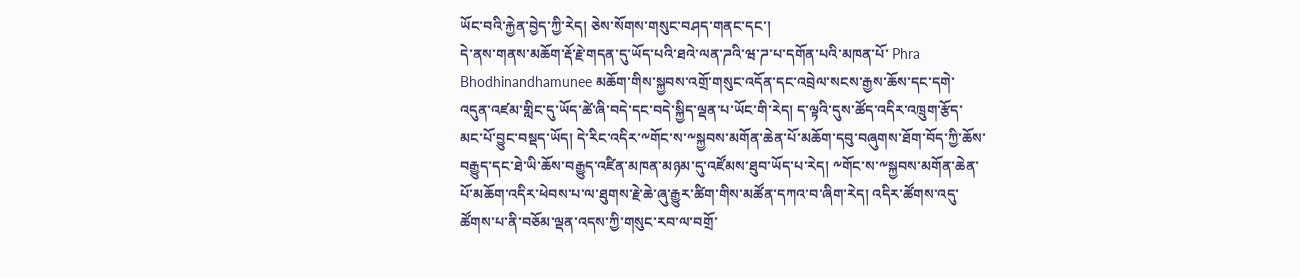ཡོང་བའི་རྐྱེན་བྱེད་ཀྱི་རེད། ཅེས་སོགས་གསུང་བཤད་གནང་དང་།
དེ་ནས་གནས་མཆོག་རྡོ་རྗེ་གདན་དུ་ཡོད་པའི་ཐའེ་ལན་ཌའི་ཝ་ཌ་པ་དགོན་པའི་མཁན་པོ་ Phra Bhodhinandhamunee མཆོག་གིས་སྐྱབས་འགྲོ་གསུང་འདོན་དང་འབྲེལ་སངས་རྒྱས་ཆོས་དང་དགེ་འདུན་འཛམ་གླིང་དུ་ཡོད་ཚེ་ཞི་བདེ་དང་བདེ་སྐྱིད་ལྡན་པ་ཡོང་གི་རེད། ད་ལྟའི་དུས་ཚོད་འདིར་འཁྲུག་རྩོད་མང་པོ་བྱུང་བསྡད་ཡོད། དེ་རིང་འདིར་༸གོང་ས་༸སྐྱབས་མགོན་ཆེན་པོ་མཆོག་དབུ་བཞུགས་ཐོག་བོད་ཀྱི་ཆོས་བརྒྱུད་དང་ཐེ་ཡི་ཆོས་བརྒྱུད་འཛིན་མཁན་མཉམ་དུ་འཛོམས་ཐུབ་ཡོད་པ་རེད། ༸གོང་ས་༸སྐྱབས་མགོན་ཆེན་པོ་མཆོག་འདིར་ཕེབས་པ་ལ་ཐུགས་རྗེ་ཆེ་ཞུ་རྒྱུར་ཚིག་གིས་མཚོན་དཀའ་བ་ཞིག་རེད། འདིར་ཚོགས་འདུ་ཚོགས་པ་ནི་བཅོམ་ལྡན་འདས་ཀྱི་གསུང་རབ་ལ་བགྲོ་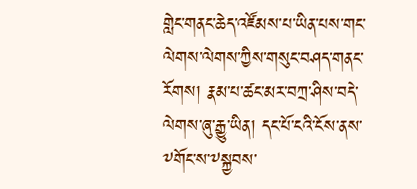གླེང་གནང་ཆེད་འཛོམས་པ་ཡིན་པས་གང་ལེགས་ལེགས་ཀྱིས་གསུང་བཤད་གནང་རོགས། རྣམ་པ་ཚང་མར་བཀྲ་ཤིས་བདེ་ལེགས་ཞུ་རྒྱུ་ཡིན། དང་པོ་ངའི་ངོས་ནས་༸གོང་ས་༸སྐྱབས་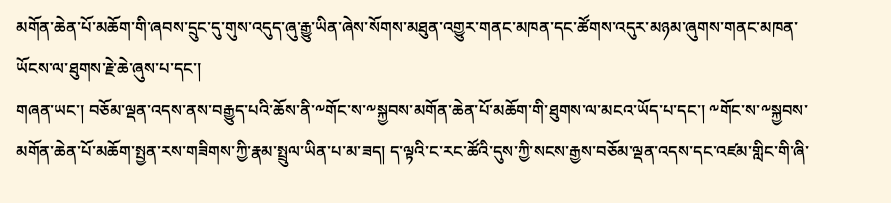མགོན་ཆེན་པོ་མཆོག་གི་ཞབས་དྲུང་དུ་གུས་འདུད་ཞུ་རྒྱུ་ཡིན་ཞེས་སོགས་མཐུན་འགྱུར་གནང་མཁན་དང་ཚོགས་འདུར་མཉམ་ཞུགས་གནང་མཁན་ཡོངས་ལ་ཐུགས་རྗེ་ཆེ་ཞུས་པ་དང་།
གཞན་ཡང་། བཅོམ་ལྡན་འདས་ནས་བརྒྱུད་པའི་ཆོས་ནི་༸གོང་ས་༸སྐྱབས་མགོན་ཆེན་པོ་མཆོག་གི་ཐུགས་ལ་མངའ་ཡོད་པ་དང་། ༸གོང་ས་༸སྐྱབས་མགོན་ཆེན་པོ་མཆོག་སྤྱན་རས་གཟིགས་ཀྱི་རྣམ་སྤྲུལ་ཡིན་པ་མ་ཟད། ད་ལྟའི་ང་རང་ཚོའི་དུས་ཀྱི་སངས་རྒྱས་བཅོམ་ལྡན་འདས་དང་འཛམ་གླིང་གི་ཞི་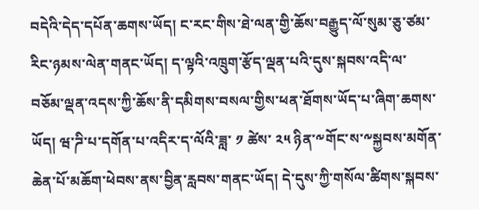བདེའི་དེད་དཔོན་ཆགས་ཡོད། ང་རང་གིས་ཐེ་ལན་གྱི་ཆོས་བརྒྱུད་ལོ་སུམ་ཅུ་ཙམ་རིང་ཉམས་ལེན་གནང་ཡོད། ད་ལྟའི་འཁྲུག་རྩོད་ལྡན་པའི་དུས་སྐབས་འདི་ལ་བཅོམ་ལྡན་འདས་ཀྱི་ཆོས་ནི་དམིགས་བསལ་གྱིས་ཕན་ཐོགས་ཡོད་པ་ཞིག་ཆགས་ཡོད། ཝ་ཌི་པ་དགོན་པ་འདིར་ད་ལོའི་ཟླ་ ༡ ཚེས་ ༢༥ ཉིན་༸གོང་ས་༸སྐྱབས་མགོན་ཆེན་པོ་མཆོག་ཕེབས་ནས་བྱིན་རླབས་གནང་ཡོད། དེ་དུས་ཀྱི་གསོལ་ཚིགས་སྐབས་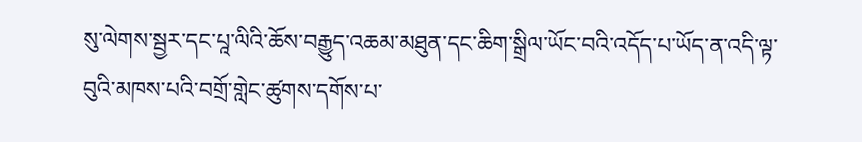སུ་ལེགས་སྦྱར་དང་པཱ་ལིའི་ཆོས་བརྒྱུད་འཆམ་མཐུན་དང་ཆིག་སྒྲིལ་ཡོང་བའི་འདོད་པ་ཡོད་ན་འདི་ལྟ་བུའི་མཁས་པའི་བགྲོ་གླེང་ཚུགས་དགོས་པ་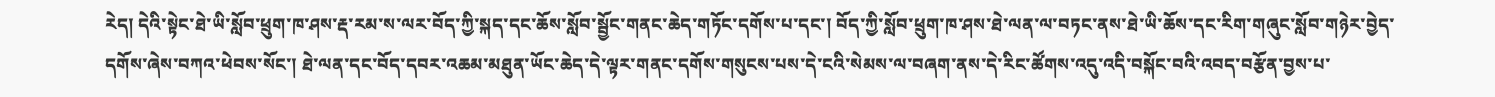རེད། དེའི་སྟེང་ཐེ་ཡི་སློབ་ཕྲུག་ཁ་ཤས་རྡ་རམ་ས་ལར་བོད་ཀྱི་སྐད་དང་ཆོས་སློབ་སྦྱོང་གནང་ཆེད་གཏོང་དགོས་པ་དང་། བོད་ཀྱི་སློབ་ཕྲུག་ཁ་ཤས་ཐེ་ལན་ལ་བཏང་ནས་ཐེ་ཡི་ཆོས་དང་རིག་གཞུང་སློབ་གཉེར་བྱེད་དགོས་ཞེས་བཀའ་ཕེབས་སོང་། ཐེ་ལན་དང་བོད་དབར་འཆམ་མཐུན་ཡོང་ཆེད་དེ་ལྟར་གནང་དགོས་གསུངས་པས་དེ་ངའི་སེམས་ལ་བཞག་ནས་དེ་རིང་ཚོགས་འདུ་འདི་བསྐོང་བའི་འབད་བརྩོན་བྱས་པ་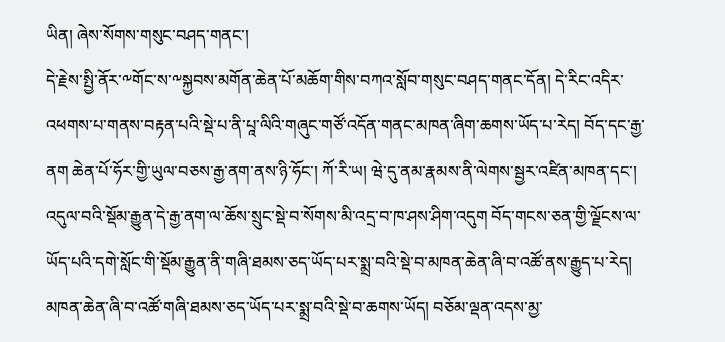ཡིན། ཞེས་སོགས་གསུང་བཤད་གནང་།
དེ་རྗེས་སྤྱི་ནོར་༸གོང་ས་༸སྐྱབས་མགོན་ཆེན་པོ་མཆོག་གིས་བཀའ་སློབ་གསུང་བཤད་གནང་དོན། དེ་རིང་འདིར་འཕགས་པ་གནས་བརྟན་པའི་སྡེ་པ་ནི་པཱ་ལིའི་གཞུང་གཙོ་འདོན་གནང་མཁན་ཞིག་ཆགས་ཡོད་པ་རེད། བོད་དང་རྒྱ་ནག ཆེན་པོ་ཧོར་གྱི་ཡུལ་བཅས་རྒྱ་ནག་ནས་ཉི་ཧོང་། ཀོ་རི་ཡ། ཝེ་དུ་ནམ་རྣམས་ནི་ལེགས་སྦྱར་འཛིན་མཁན་དང་། འདུལ་བའི་སྡོམ་རྒྱུན་དེ་རྒྱ་ནག་ལ་ཆོས་སྲུང་སྡེ་བ་སོགས་མི་འདྲ་བ་ཁ་ཤས་ཤིག་འདུག བོད་གངས་ཅན་གྱི་ལྗོངས་ལ་ཡོད་པའི་དགེ་སློང་གི་སྡོམ་རྒྱུན་ནི་གཞི་ཐམས་ཅད་ཡོད་པར་སྨྲ་བའི་སྡེ་བ་མཁན་ཆེན་ཞི་བ་འཚོ་ནས་རྒྱུད་པ་རེད། མཁན་ཆེན་ཞི་བ་འཚོ་གཞི་ཐམས་ཅད་ཡོད་པར་སྨྲ་བའི་སྡེ་བ་ཆགས་ཡོད། བཅོམ་ལྡན་འདས་མྱ་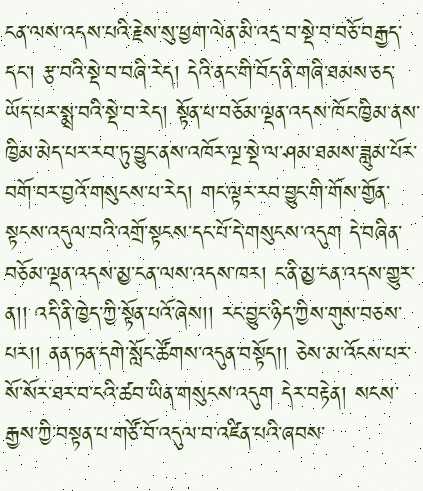ངན་ལས་འདས་པའི་རྗེས་སུ་ཕྱག་ལེན་མི་འདྲ་བ་སྡེ་བ་བཅོ་བརྒྱད་དང་། རྩ་བའི་སྡེ་བ་བཞི་རེད། དེའི་ནང་གི་བོད་ནི་གཞི་ཐམས་ཅད་ཡོད་པར་སྨྲ་བའི་སྡེ་བ་རེད། སྟོན་པ་བཅོམ་ལྡན་འདས་ཁོང་ཁྱིམ་ནས་ཁྱིམ་མེད་པར་རབ་ཏུ་བྱུང་ནས་འཁོར་ལྔ་སྡེ་ལ་ཤམ་ཐམས་ཟླུམ་པོར་བགོ་བར་བྱའོ་གསུངས་པ་རེད། གང་ལྟར་རབ་བྱུང་གི་གོས་གྱོན་སྟངས་འདུལ་བའི་འགྲོ་སྟངས་དང་པོ་དེ་གསུངས་འདུག དེ་བཞིན་བཅོམ་ལྡན་འདས་མྱ་ངན་ལས་འདས་ཁར། ང་ནི་མྱ་ངན་འདས་གྱུར་ན།། འདི་ནི་ཁྱེད་ཀྱི་སྟོན་པའོ་ཞེས།། རང་བྱུང་ཉིད་ཀྱིས་གུས་བཅས་པར།། ནན་ཏན་དགེ་སློང་ཚོགས་འདུན་བསྟོད།། ཅེས་མ་འོངས་པར་སོ་སོར་ཐར་བ་ངའི་ཚབ་ཡིན་གསུངས་འདུག དེར་བརྟེན། སངས་རྒྱས་ཀྱི་བསྟན་པ་གཙོ་བོ་འདུལ་བ་འཛིན་པའི་ཞབས་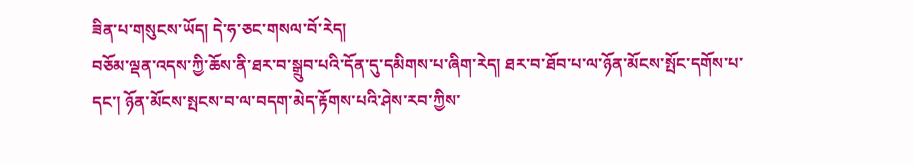ཟིན་པ་གསུངས་ཡོད། དེ་ཧ་ཅང་གསལ་བོ་རེད།
བཅོམ་ལྡན་འདས་ཀྱི་ཆོས་ནི་ཐར་བ་སྒྲུབ་པའི་དོན་དུ་དམིགས་པ་ཞིག་རེད། ཐར་བ་ཐོབ་པ་ལ་ཉོན་མོངས་སྤོང་དགོས་པ་དང་། ཉོན་མོངས་སྤངས་བ་ལ་བདག་མེད་རྟོགས་པའི་ཤེས་རབ་ཀྱིས་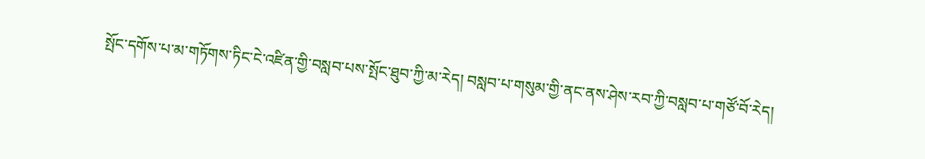སྤོང་དགོས་པ་མ་གཏོགས་ཏིང་ངེ་འཛིན་གྱི་བསླབ་པས་སྤོང་ཐུབ་ཀྱི་མ་རེད། བསླབ་པ་གསུམ་གྱི་ནང་ནས་ཤེས་རབ་ཀྱི་བསླབ་པ་གཙོ་བོ་རེད།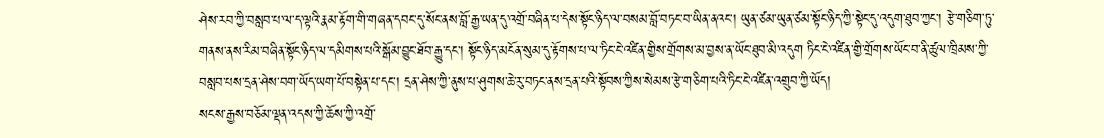ཤེས་རབ་ཀྱི་བསླབ་པ་ལ་ད་ལྟའི་རྣམ་རྟོག་གི་གཞན་དབང་དུ་སོང་ནས་བློ་རྒྱ་ཡན་དུ་འགྲོ་བཞིན་པ་དེས་སྟོང་ཉིད་ལ་བསམ་བློ་བཏང་བ་ཡིན་ནའང་། ཡུན་ཙམ་ཡུན་ཙམ་སྟོང་ཉིད་ཀྱི་སྟེང་དུ་འདུག་ཐུབ་ཀྱང་། རྩེ་གཅིག་ཏུ་གནས་ནས་རིམ་བཞིན་སྟོང་ཉིད་ལ་དམིགས་པའི་སྒོམ་བྱུང་ཐོབ་རྒྱུ་དང་། སྟོང་ཉིད་མངོན་སུམ་དུ་རྟོགས་པ་ལ་ཏིང་ངེ་འཛིན་གྱིས་གྲོགས་མ་བྱས་ན་ཡོང་ཐུབ་མི་འདུག ཏིང་ངེ་འཛིན་གྱི་གྲོགས་ཡོང་བ་ནི་ཚུལ་ཁྲིམས་ཀྱི་བསླབ་པས་དྲན་ཤེས་བག་ཡོད་ཡག་པོ་བསྟེན་པ་དང་། དྲན་ཤེས་ཀྱི་ནུས་པ་ཤུགས་ཆེ་རུ་བཏང་ནས་དྲན་པའི་སྟོབས་ཀྱིས་སེམས་རྩེ་གཅིག་པའི་ཏིང་ངེ་འཛིན་འགྲུབ་ཀྱི་ཡོད།
སངས་རྒྱས་བཅོམ་ལྡན་འདས་ཀྱི་ཆོས་ཀྱི་འགྲོ་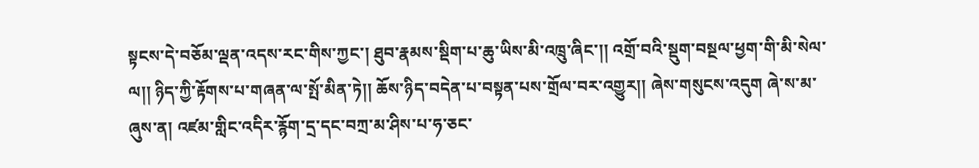སྟངས་དེ་བཅོམ་ལྡན་འདས་རང་གིས་ཀྱང་། ཐུབ་རྣམས་སྡིག་པ་ཆུ་ཡིས་མི་འཁྲུ་ཞིང་།། འགྲོ་བའི་སྡུག་བསྔལ་ཕྱག་གི་མི་སེལ་ལ།། ཉིད་ཀྱི་རྟོགས་པ་གཞན་ལ་སྤོ་མིན་ཏེ།། ཆོས་ཉིད་བདེན་པ་བསྟན་པས་གྲོལ་བར་འགྱུར།། ཞེས་གསུངས་འདུག ཞེ་ས་མ་ཞུས་ན། འཛམ་གླིང་འདིར་རྙོག་དྲ་དང་བཀྲ་མ་ཤིས་པ་ཧ་ཅང་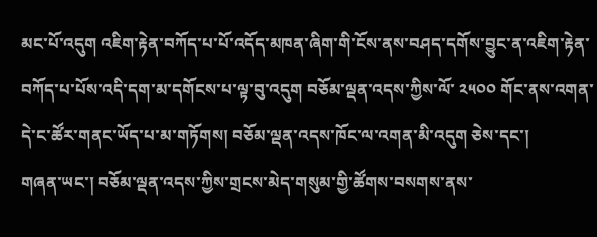མང་པོ་འདུག འཇིག་རྟེན་བཀོད་པ་པོ་འདོད་མཁན་ཞིག་གི་ངོས་ནས་བཤད་དགོས་བྱུང་ན་འཇིག་རྟེན་བཀོད་པ་པོས་འདི་དག་མ་དགོངས་པ་ལྟ་བུ་འདུག བཅོམ་ལྡན་འདས་ཀྱིས་ལོ་ ༢༥༠༠ གོང་ནས་འགན་དེ་ང་ཚོར་གནང་ཡོད་པ་མ་གཏོགས། བཅོམ་ལྡན་འདས་ཁོང་ལ་འགན་མི་འདུག ཅེས་དང་།
གཞན་ཡང་། བཅོམ་ལྡན་འདས་ཀྱིས་གྲངས་མེད་གསུམ་གྱི་ཚོགས་བསགས་ནས་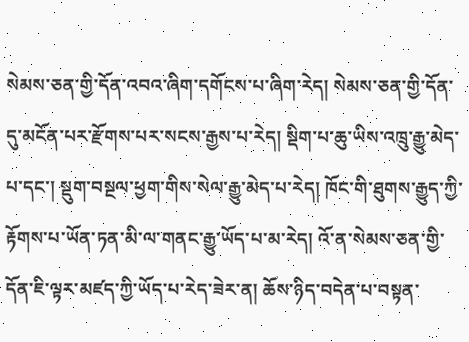སེམས་ཅན་གྱི་དོན་འབའ་ཞིག་དགོངས་པ་ཞིག་རེད། སེམས་ཅན་གྱི་དོན་དུ་མངོན་པར་རྫོགས་པར་སངས་རྒྱས་པ་རེད། སྡིག་པ་ཆུ་ཡིས་འཁྲུ་རྒྱུ་མེད་པ་དང་། སྡུག་བསྔལ་ཕྱག་གིས་སེལ་རྒྱུ་མེད་པ་རེད། ཁོང་གི་ཐུགས་རྒྱུད་ཀྱི་རྟོགས་པ་ཡོན་ཏན་མི་ལ་གནང་རྒྱུ་ཡོད་པ་མ་རེད། འོ་ན་སེམས་ཅན་གྱི་དོན་ཇི་ལྟར་མཛད་ཀྱི་ཡོད་པ་རེད་ཟེར་ན། ཆོས་ཉིད་བདེན་པ་བསྟན་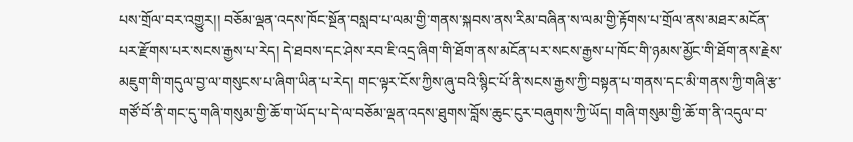པས་གྲོལ་བར་འགྱུར།། བཅོམ་ལྡན་འདས་ཁོང་སྔོན་བསླབ་པ་ལམ་གྱི་གནས་སྐབས་ནས་རིམ་བཞིན་ས་ལམ་གྱི་རྟོགས་པ་གྲོལ་ནས་མཐར་མངོན་པར་རྫོགས་པར་སངས་རྒྱས་པ་རེད། དེ་ཐབས་དང་ཤེས་རབ་ཇི་འདྲ་ཞིག་གི་ཐོག་ནས་མངོན་པར་སངས་རྒྱས་པ་ཁོང་གི་ཉམས་མྱོང་གི་ཐོག་ནས་རྗེས་མཇུག་གི་གདུལ་བྱ་ལ་གསུངས་པ་ཞིག་ཡིན་པ་རེད། གང་ལྟར་ངོས་ཀྱིས་ཞུ་བའི་སྙིང་པོ་ནི་སངས་རྒྱས་ཀྱི་བསྟན་པ་གནས་དང་མི་གནས་ཀྱི་གཞི་རྩ་གཙོ་བོ་ནི་གང་དུ་གཞི་གསུམ་གྱི་ཆོ་ག་ཡོད་པ་དེ་ལ་བཅོམ་ལྡན་འདས་ཐུགས་བློས་ཆུང་ངུར་བཞུགས་ཀྱི་ཡོད། གཞི་གསུམ་གྱི་ཆོ་ག་ནི་འདུལ་བ་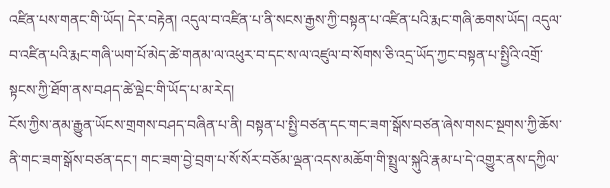འཛིན་པས་གནང་གི་ཡོད། དེར་བརྟེན། འདུལ་བ་འཛིན་པ་ནི་སངས་རྒྱས་ཀྱི་བསྟན་པ་འཛིན་པའི་རྨང་གཞི་ཆགས་ཡོད། འདུལ་བ་འཛིན་པའི་རྨང་གཞི་ཡག་པོ་མེད་ཚེ་གནམ་ལ་འཕུར་བ་དང་ས་ལ་འཛུལ་བ་སོགས་ཅི་འདྲ་ཡོད་ཀྱང་བསྟན་པ་སྤྱིའི་འགྲོ་སྟངས་ཀྱི་ཐོག་ནས་བཤད་ཚེ་ལྡེང་གི་ཡོད་པ་མ་རེད།
ངོས་ཀྱིས་ནམ་རྒྱུན་ཡོངས་གྲགས་བཤད་བཞིན་པ་ནི། བསྟན་པ་སྤྱི་བཙན་དང་གང་ཟག་སྒོས་བཙན་ཞེས་གསང་སྔགས་ཀྱི་ཆོས་ནི་གང་ཟག་སྒོས་བཙན་དང་། གང་ཟག་བྱེ་བྲག་པ་སོ་སོར་བཅོམ་ལྡན་འདས་མཆོག་གི་སྤྲུལ་སྐུའི་རྣམ་པ་དེ་འགྱུར་ནས་དཀྱིལ་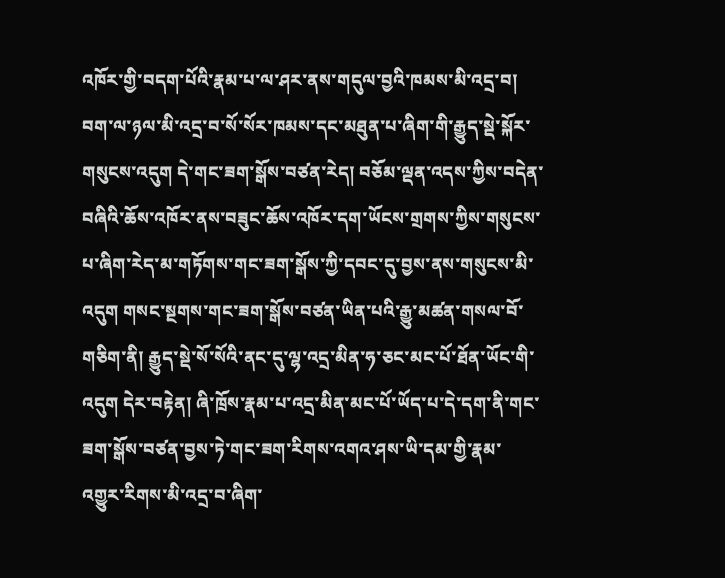འཁོར་གྱི་བདག་པོའི་རྣམ་པ་ལ་ཤར་ནས་གདུལ་བྱའི་ཁམས་མི་འདྲ་བ། བག་ལ་ཉལ་མི་འདྲ་བ་སོ་སོར་ཁམས་དང་མཐུན་པ་ཞིག་གི་རྒྱུད་སྡེ་སྐོར་གསུངས་འདུག དེ་གང་ཟག་སྒོས་བཙན་རེད། བཅོམ་ལྡན་འདས་ཀྱིས་བདེན་བཞིའི་ཆོས་འཁོར་ནས་བཟུང་ཆོས་འཁོར་དག་ཡོངས་གྲགས་ཀྱིས་གསུངས་པ་ཞིག་རེད་མ་གཏོགས་གང་ཟག་སྒོས་ཀྱི་དབང་དུ་བྱས་ནས་གསུངས་མི་འདུག གསང་སྔགས་གང་ཟག་སྒོས་བཙན་ཡིན་པའི་རྒྱུ་མཚན་གསལ་བོ་གཅིག་ནི། རྒྱུད་སྡེ་སོ་སོའི་ནང་དུ་ལྷ་འདྲ་མིན་ཧ་ཅང་མང་པོ་ཐོན་ཡོང་གི་འདུག དེར་བརྟེན། ཞི་ཁྲོས་རྣམ་པ་འདྲ་མིན་མང་པོ་ཡོད་པ་དེ་དག་ནི་གང་ཟག་སྒོས་བཙན་བྱས་ཏེ་གང་ཟག་རིགས་འགའ་ཤས་ཡི་དམ་གྱི་རྣམ་འགྱུར་རིགས་མི་འདྲ་བ་ཞིག་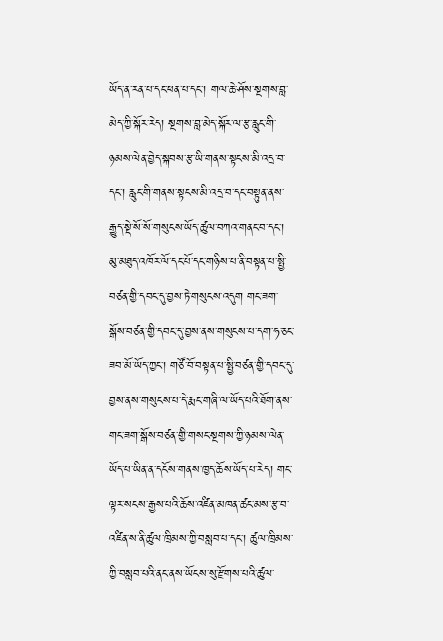ཡོད་ན་རན་པ་དང་ཕན་པ་དང་། གལ་ཆེ་ཤོས་སྔགས་བླ་མེད་ཀྱི་སྐོར་རེད། སྔགས་བླ་མེད་སྐོར་ལ་རྩ་རླུང་གི་ཉམས་ལེན་བྱེད་སྐབས་རྩ་ཡི་གནས་སྟངས་མི་འདྲ་བ་དང་། རླུང་གི་གནས་སྟངས་མི་འདྲ་བ་དང་བསྟུན་ནས་རྒྱུད་སྡེ་སོ་སོ་གསུངས་ཡོད་ཚུལ་བཀའ་གནང་བ་དང་།
མུ་མཐུད་འཁོར་ལོ་དང་པོ་དང་གཉིས་པ་ནི་བསྟན་པ་སྤྱི་བཙན་གྱི་དབང་དུ་བྱས་ཏེ་གསུངས་འདུག གང་ཟག་སྒོས་བཙན་གྱི་དབང་དུ་བྱས་ནས་གསུངས་པ་དག་ཧ་ཅང་ཟབ་མོ་ཡོད་ཀྱང་། གཙོ་བོ་བསྟན་པ་སྤྱི་བཙན་གྱི་དབང་དུ་བྱས་ནས་གསུངས་པ་དེ་རྨང་གཞི་ལ་ཡོད་པའི་ཐོག་ནས་གང་ཟག་སྒོས་བཙན་གྱི་གསང་སྔགས་ཀྱི་ཉམས་ལེན་ཡོད་པ་ཡིན་ན་དངོས་གནས་ཁྱད་ཆོས་ཡོད་པ་རེད། གང་ལྟར་སངས་རྒྱས་པའི་ཆོས་འཛིན་མཁན་ཚང་མས་རྩ་བ་འཛིན་ས་ནི་ཚུལ་ཁྲིམས་ཀྱི་བསླབ་པ་དང་། ཚུལ་ཁྲིམས་ཀྱི་བསླབ་པའི་ནང་ནས་ཡོངས་སུ་རྫོགས་པའི་ཚུལ་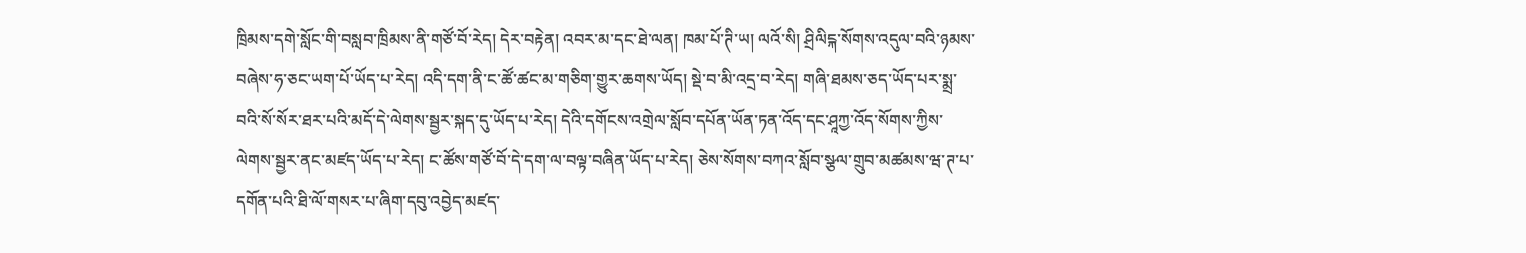ཁྲིམས་དགེ་སློང་གི་བསླབ་ཁྲིམས་ནི་གཙོ་བོ་རེད། དེར་བརྟེན། འབར་མ་དང་ཐེ་ལན། ཁམ་པོ་ཊི་ཡ། ལའོ་སི། ཤྲིལིངྐ་སོགས་འདུལ་བའི་ཉམས་བཞེས་ཧ་ཅང་ཡག་པོ་ཡོད་པ་རེད། འདི་དག་ནི་ང་ཚོ་ཚང་མ་གཅིག་གྱུར་ཆགས་ཡོད། སྡེ་བ་མི་འདྲ་བ་རེད། གཞི་ཐམས་ཅད་ཡོད་པར་སྨྲ་བའི་སོ་སོར་ཐར་པའི་མདོ་དེ་ལེགས་སྦྱར་སྐད་དུ་ཡོད་པ་རེད། དེའི་དགོངས་འགྲེལ་སློབ་དཔོན་ཡོན་ཏན་འོད་དང་ཤཱཀྱ་འོད་སོགས་ཀྱིས་ལེགས་སྦྱར་ནང་མཛད་ཡོད་པ་རེད། ང་ཚོས་གཙོ་བོ་དེ་དག་ལ་བལྟ་བཞིན་ཡོད་པ་རེད། ཅེས་སོགས་བཀའ་སློབ་སྩལ་གྲུབ་མཚམས་ཝ་ཊ་པ་དགོན་པའི་ཐི་ལོ་གསར་པ་ཞིག་དབུ་འབྱེད་མཛད་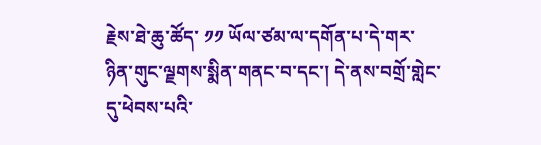རྗེས་ཐེ་ཆུ་ཚོད་ ༡༡ ཡོལ་ཙམ་ལ་དགོན་པ་དེ་གར་ཉིན་གུང་ལྗགས་སྨིན་གནང་བ་དང་། དེ་ནས་བགྲོ་གླེང་དུ་ཕེབས་པའི་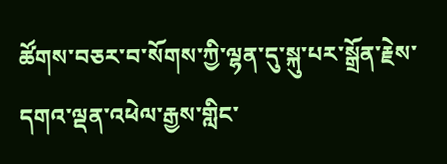ཚོགས་བཅར་བ་སོགས་ཀྱི་ལྷན་དུ་སྐུ་པར་སྒྲོན་རྗེས་དགའ་ལྡན་འཕེལ་རྒྱས་གླིང་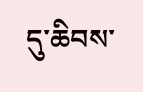དུ་ཆིབས་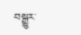བསྒྱུར་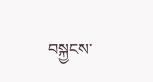བསྐྱངས་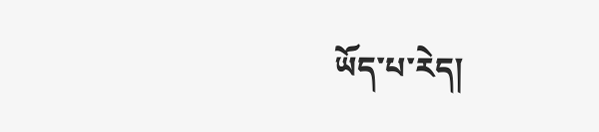ཡོད་པ་རེད།